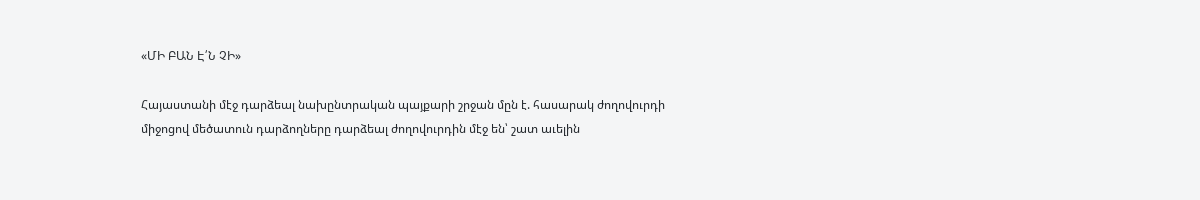«ՄԻ ԲԱՆ Է՛Ն ՉԻ»

Հայաստանի մէջ դարձեալ նախընտրական պայքարի շրջան մըն է. հասարակ ժողովուրդի միջոցով մեծատուն դարձողները դարձեալ ժողովուրդին մէջ են՝ շատ աւելին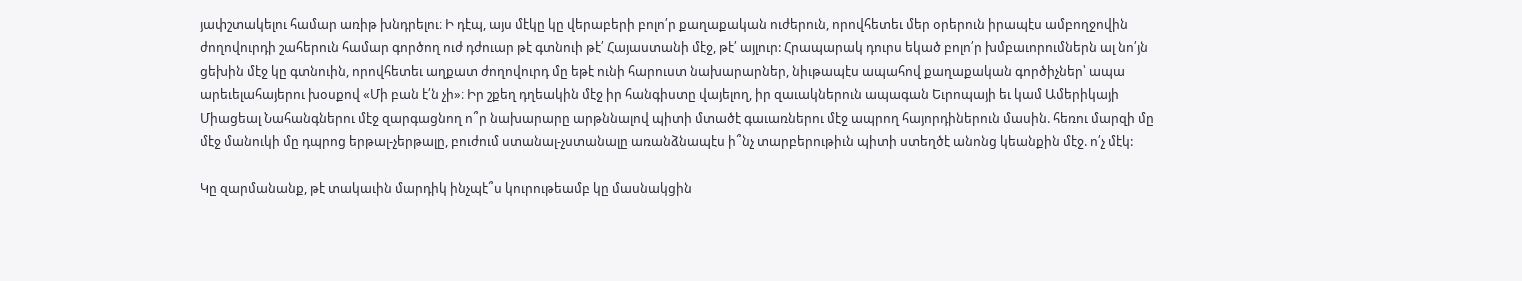յափշտակելու համար առիթ խնդրելու։ Ի դէպ, այս մէկը կը վերաբերի բոլո՛ր քաղաքական ուժերուն, որովհետեւ մեր օրերուն իրապէս ամբողջովին ժողովուրդի շահերուն համար գործող ուժ դժուար թէ գտնուի թէ՛ Հայաստանի մէջ, թէ՛ այլուր: Հրապարակ դուրս եկած բոլո՛ր խմբաւորումներն ալ նո՛յն ցեխին մէջ կը գտնուին, որովհետեւ աղքատ ժողովուրդ մը եթէ ունի հարուստ նախարարներ, նիւթապէս ապահով քաղաքական գործիչներ՝ ապա արեւելահայերու խօսքով «Մի բան է՛ն չի»։ Իր շքեղ դղեակին մէջ իր հանգիստը վայելող, իր զաւակներուն ապագան Եւրոպայի եւ կամ Ամերիկայի Միացեալ Նահանգներու մէջ զարգացնող ո՞ր նախարարը արթննալով պիտի մտածէ գաւառներու մէջ ապրող հայորդիներուն մասին. հեռու մարզի մը մէջ մանուկի մը դպրոց երթալ-չերթալը, բուժում ստանալ-չստանալը առանձնապէս ի՞նչ տարբերութիւն պիտի ստեղծէ անոնց կեանքին մէջ. ո՛չ մէկ:

Կը զարմանանք, թէ տակաւին մարդիկ ինչպէ՞ս կուրութեամբ կը մասնակցին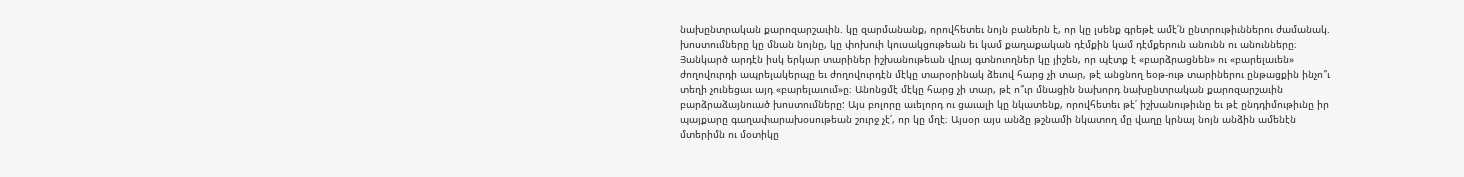նախընտրական քարոզարշաւին. կը զարմանանք, որովհետեւ նոյն բաներն է, որ կը լսենք գրեթէ ամէ՛ն ընտրութիւններու ժամանակ. խոստումները կը մնան նոյնը, կը փոխուի կուսակցութեան եւ կամ քաղաքական դէմքին կամ դէմքերուն անունն ու անունները։ Յանկարծ արդէն իսկ երկար տարիներ իշխանութեան վրայ գտնուողներ կը յիշեն, որ պէտք է «բարձրացնեն» ու «բարելաւեն» ժողովուրդի ապրելակերպը եւ ժողովուրդէն մէկը տարօրինակ ձեւով հարց չի տար, թէ անցնող եօթ-ութ տարիներու ընթացքին ինչո՞ւ տեղի չունեցաւ այդ «բարելաւում»ը։ Անոնցմէ մէկը հարց չի տար, թէ ո՞ւր մնացին նախորդ նախընտրական քարոզարշաւին բարձրաձայնուած խոստումները: Այս բոլորը աւելորդ ու ցաւալի կը նկատենք, որովհետեւ թէ՛ իշխանութիւնը եւ թէ ընդդիմութիւնը իր պայքարը գաղափարախօսութեան շուրջ չէ՛, որ կը մղէ։ Այսօր այս անձը թշնամի նկատող մը վաղը կրնայ նոյն անձին ամենէն մտերիմն ու մօտիկը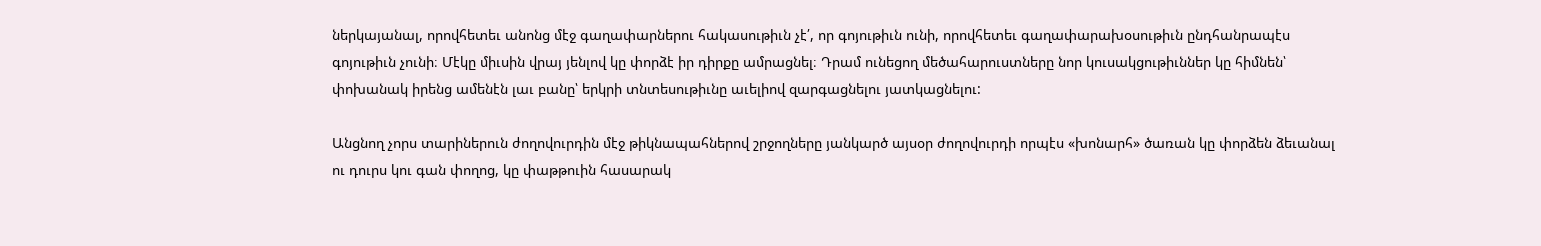ներկայանալ, որովհետեւ անոնց մէջ գաղափարներու հակասութիւն չէ՛, որ գոյութիւն ունի, որովհետեւ գաղափարախօսութիւն ընդհանրապէս գոյութիւն չունի։ Մէկը միւսին վրայ յենլով կը փորձէ իր դիրքը ամրացնել։ Դրամ ունեցող մեծահարուստները նոր կուսակցութիւններ կը հիմնեն՝ փոխանակ իրենց ամենէն լաւ բանը՝ երկրի տնտեսութիւնը աւելիով զարգացնելու յատկացնելու:

Անցնող չորս տարիներուն ժողովուրդին մէջ թիկնապահներով շրջողները յանկարծ այսօր ժողովուրդի որպէս «խոնարհ» ծառան կը փորձեն ձեւանալ ու դուրս կու գան փողոց, կը փաթթուին հասարակ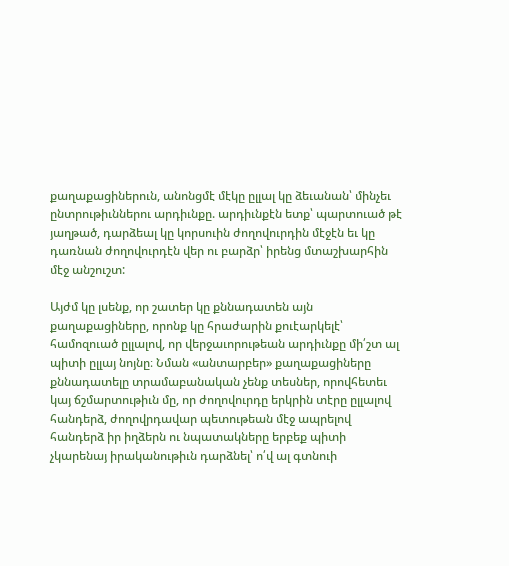քաղաքացիներուն, անոնցմէ մէկը ըլլալ կը ձեւանան՝ մինչեւ ընտրութիւններու արդիւնքը. արդիւնքէն ետք՝ պարտուած թէ յաղթած, դարձեալ կը կորսուին ժողովուրդին մէջէն եւ կը դառնան ժողովուրդէն վեր ու բարձր՝ իրենց մտաշխարհին մէջ անշուշտ:

Այժմ կը լսենք, որ շատեր կը քննադատեն այն քաղաքացիները, որոնք կը հրաժարին քուէարկելէ՝ համոզուած ըլլալով, որ վերջաւորութեան արդիւնքը մի՛շտ ալ պիտի ըլլայ նոյնը։ Նման «անտարբեր» քաղաքացիները քննադատելը տրամաբանական չենք տեսներ, որովհետեւ կայ ճշմարտութիւն մը, որ ժողովուրդը երկրին տէրը ըլլալով հանդերձ, ժողովրդավար պետութեան մէջ ապրելով հանդերձ իր իղձերն ու նպատակները երբեք պիտի չկարենայ իրականութիւն դարձնել՝ ո՛վ ալ գտնուի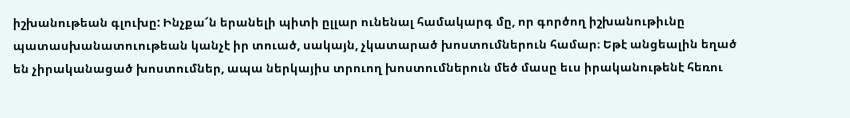իշխանութեան գլուխը: Ինչքա՜ն երանելի պիտի ըլլար ունենալ համակարգ մը, որ գործող իշխանութիւնը պատասխանատուութեան կանչէ իր տուած, սակայն, չկատարած խոստումներուն համար։ Եթէ անցեալին եղած են չիրականացած խոստումներ, ապա ներկայիս տրուող խոստումներուն մեծ մասը եւս իրականութենէ հեռու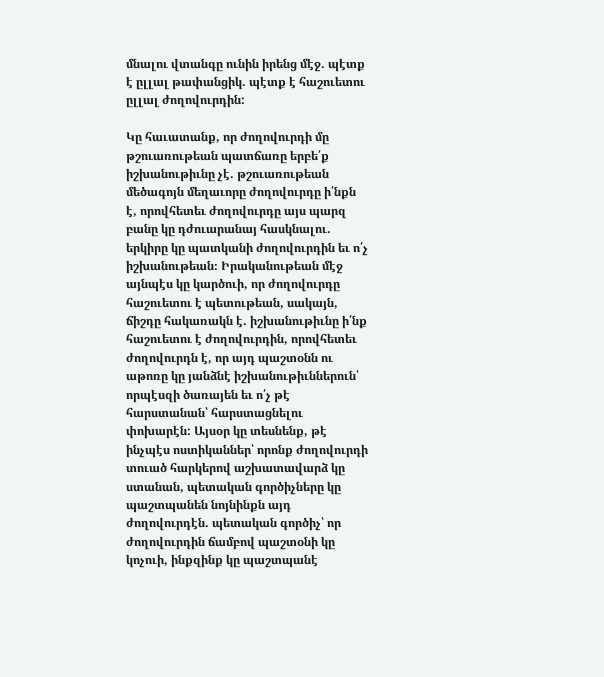մնալու վտանգը ունին իրենց մէջ. պէտք է ըլլալ թափանցիկ. պէտք է հաշուետու ըլլալ ժողովուրդին:

Կը հաւատանք, որ ժողովուրդի մը թշուառութեան պատճառը երբե՛ք իշխանութիւնը չէ. թշուառութեան մեծագոյն մեղաւորը ժողովուրդը ի՛նքն է, որովհետեւ ժողովուրդը այս պարզ բանը կը դժուարանայ հասկնալու. երկիրը կը պատկանի ժողովուրդին եւ ո՛չ իշխանութեան։ Իրականութեան մէջ այնպէս կը կարծուի, որ ժողովուրդը հաշուետու է պետութեան, սակայն, ճիշդը հակառակն է. իշխանութիւնը ի՛նք հաշուետու է ժողովուրդին, որովհետեւ ժողովուրդն է, որ այդ պաշտօնն ու աթոռը կը յանձնէ իշխանութիւններուն՝ որպէսզի ծառայեն եւ ո՛չ թէ հարստանան՝ հարստացնելու փոխարէն: Այսօր կը տեսնենք, թէ ինչպէս ոստիկաններ՝ որոնք ժողովուրդի տուած հարկերով աշխատավարձ կը ստանան, պետական գործիչները կը պաշտպանեն նոյնինքն այդ ժողովուրդէն. պետական գործիչ՝ որ ժողովուրդին ճամբով պաշտօնի կը կոչուի, ինքզինք կը պաշտպանէ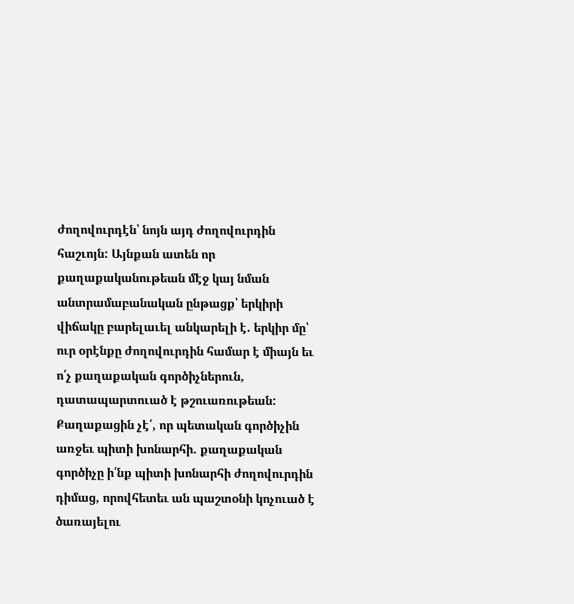ժողովուրդէն՝ նոյն այդ ժողովուրդին հաշւոյն: Այնքան ատեն որ քաղաքականութեան մէջ կայ նման անտրամաբանական ընթացք՝ երկիրի վիճակը բարելաւել անկարելի է. երկիր մը՝ ուր օրէնքը ժողովուրդին համար է միայն եւ ո՛չ քաղաքական գործիչներուն, դատապարտուած է թշուառութեան: Քաղաքացին չէ՛, որ պետական գործիչին առջեւ պիտի խոնարհի. քաղաքական գործիչը ի՛նք պիտի խոնարհի ժողովուրդին դիմաց, որովհետեւ ան պաշտօնի կոչուած է ծառայելու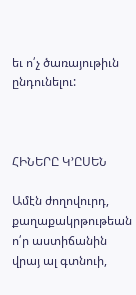եւ ո՛չ ծառայութիւն ընդունելու:



ՀԻՆԵՐԸ Կ՚ԸՍԵՆ

Ամէն ժողովուրդ, քաղաքակրթութեան ո՛ր աստիճանին վրայ ալ գտնուի,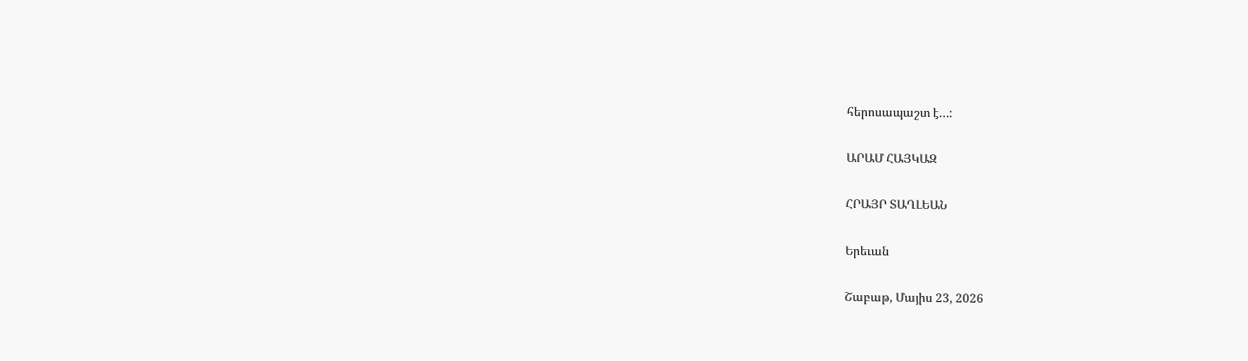հերոսապաշտ է…:

ԱՐԱՄ ՀԱՅԿԱԶ

ՀՐԱՅՐ ՏԱՂԼԵԱՆ

Երեւան

Շաբաթ, Մայիս 23, 2026